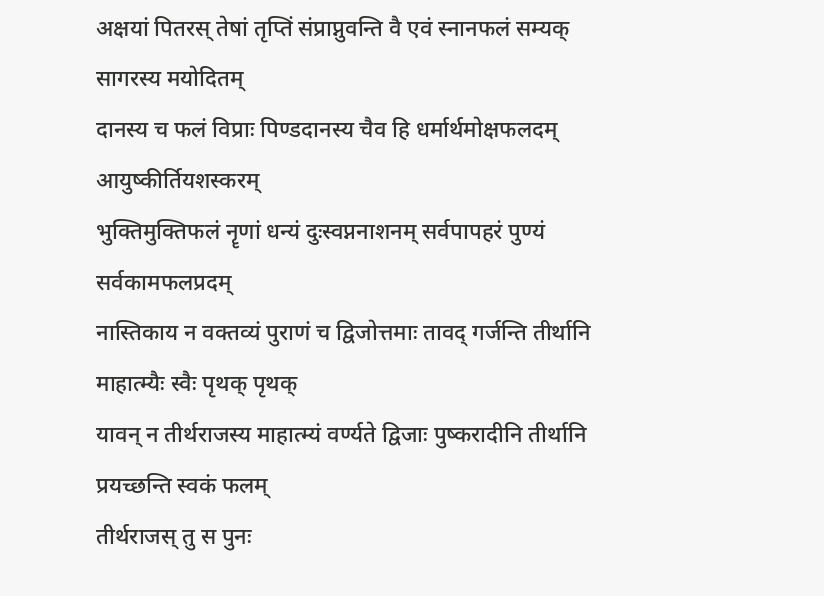अक्षयां पितरस् तेषां तृप्तिं संप्राप्नुवन्ति वै एवं स्नानफलं सम्यक् सागरस्य मयोदितम्
दानस्य च फलं विप्राः पिण्डदानस्य चैव हि धर्मार्थमोक्षफलदम् आयुष्कीर्तियशस्करम्
भुक्तिमुक्तिफलं नॄणां धन्यं दुःस्वप्ननाशनम् सर्वपापहरं पुण्यं सर्वकामफलप्रदम्
नास्तिकाय न वक्तव्यं पुराणं च द्विजोत्तमाः तावद् गर्जन्ति तीर्थानि माहात्म्यैः स्वैः पृथक् पृथक्
यावन् न तीर्थराजस्य माहात्म्यं वर्ण्यते द्विजाः पुष्करादीनि तीर्थानि प्रयच्छन्ति स्वकं फलम्
तीर्थराजस् तु स पुनः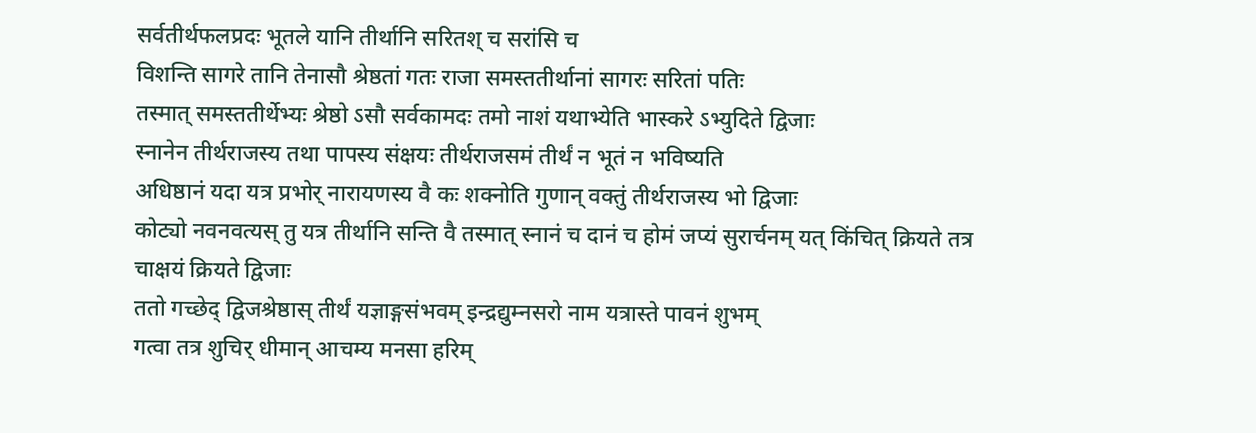सर्वतीर्थफलप्रदः भूतले यानि तीर्थानि सरितश् च सरांसि च
विशन्ति सागरे तानि तेनासौ श्रेष्ठतां गतः राजा समस्ततीर्थानां सागरः सरितां पतिः
तस्मात् समस्ततीर्थेभ्यः श्रेष्ठो ऽसौ सर्वकामदः तमो नाशं यथाभ्येति भास्करे ऽभ्युदिते द्विजाः
स्नानेन तीर्थराजस्य तथा पापस्य संक्षयः तीर्थराजसमं तीर्थं न भूतं न भविष्यति
अधिष्ठानं यदा यत्र प्रभोर् नारायणस्य वै कः शक्नोति गुणान् वक्तुं तीर्थराजस्य भो द्विजाः
कोट्यो नवनवत्यस् तु यत्र तीर्थानि सन्ति वै तस्मात् स्नानं च दानं च होमं जप्यं सुरार्चनम् यत् किंचित् क्रियते तत्र चाक्षयं क्रियते द्विजाः
ततो गच्छेद् द्विजश्रेष्ठास् तीर्थं यज्ञाङ्गसंभवम् इन्द्रद्युम्नसरो नाम यत्रास्ते पावनं शुभम्
गत्वा तत्र शुचिर् धीमान् आचम्य मनसा हरिम्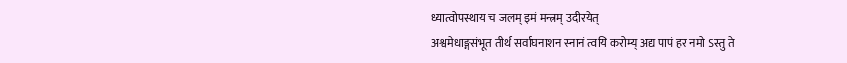ध्यात्वोपस्थाय च जलम् इमं मन्त्रम् उदीरयेत्
अश्वमेधाङ्गसंभूत तीर्थ सर्वाघनाशन स्नानं त्वयि करोम्य् अद्य पापं हर नमो ऽस्तु ते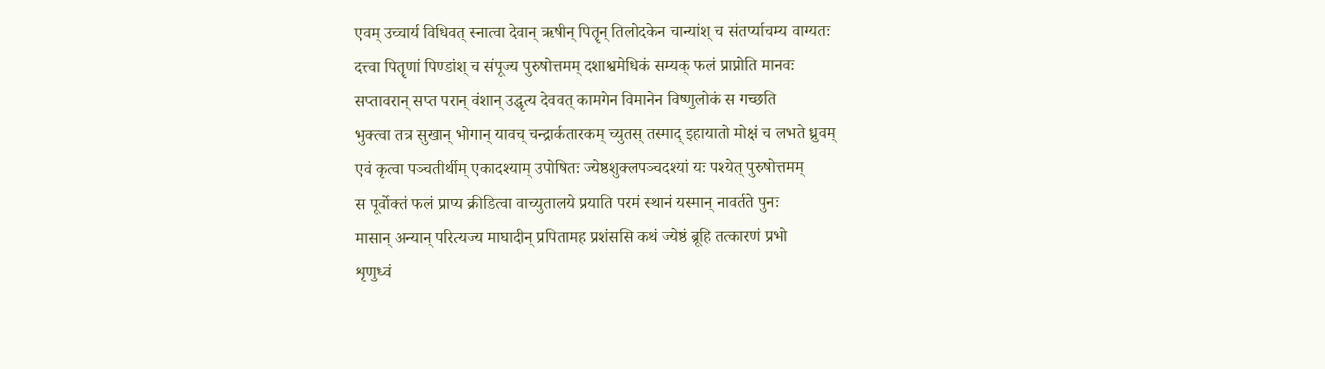एवम् उच्चार्य विधिवत् स्नात्वा देवान् ऋषीन् पितॄन् तिलोदकेन चान्यांश् च संतर्प्याचम्य वाग्यतः
दत्त्वा पितॄणां पिण्डांश् च संपूज्य पुरुषोत्तमम् दशाश्वमेधिकं सम्यक् फलं प्राप्नोति मानवः
सप्तावरान् सप्त परान् वंशान् उद्धृत्य देववत् कामगेन विमानेन विष्णुलोकं स गच्छति
भुक्त्वा तत्र सुखान् भोगान् यावच् चन्द्रार्कतारकम् च्युतस् तस्माद् इहायातो मोक्षं च लभते ध्रुवम्
एवं कृत्वा पञ्चतीर्थीम् एकादश्याम् उपोषितः ज्येष्ठशुक्लपञ्चदश्यां यः पश्येत् पुरुषोत्तमम्
स पूर्वोक्तं फलं प्राप्य क्रीडित्वा वाच्युतालये प्रयाति परमं स्थानं यस्मान् नावर्तते पुनः
मासान् अन्यान् परित्यज्य माघादीन् प्रपितामह प्रशंससि कथं ज्येष्ठं ब्रूहि तत्कारणं प्रभो
शृणुध्वं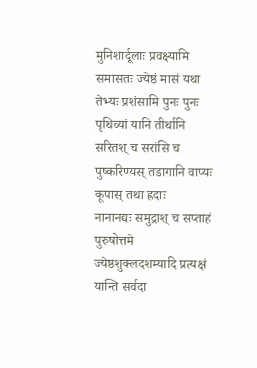मुनिशार्दूलाः प्रवक्ष्यामि समासतः ज्येष्ठं मासं यथा तेभ्यः प्रशंसामि पुनः पुनः
पृथिव्यां यानि तीर्थानि सरितश् च सरांसि च पुष्करिण्यस् तडागानि वाप्यः कूपास् तथा ह्रदाः
नानानद्यः समुद्राश् च सप्ताहं पुरुषोत्तमे ज्येष्ठशुक्लदशम्यादि प्रत्यक्षं यान्ति सर्वदा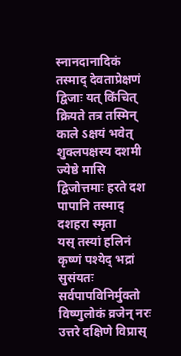स्नानदानादिकं तस्माद् देवताप्रेक्षणं द्विजाः यत् किंचित् क्रियते तत्र तस्मिन् काले ऽक्षयं भवेत्
शुक्लपक्षस्य दशमी ज्येष्ठे मासि द्विजोत्तमाः हरते दश पापानि तस्माद् दशहरा स्मृता
यस् तस्यां हलिनं कृष्णं पश्येद् भद्रां सुसंयतः सर्वपापविनिर्मुक्तो विष्णुलोकं व्रजेन् नरः
उत्तरे दक्षिणे विप्रास्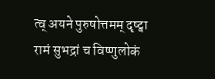त्व् अयने पुरुषोत्तमम् दृष्ट्वा रामं सुभद्रां च विष्णुलोकं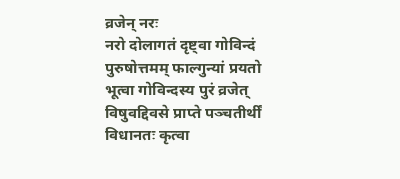व्रजेन् नरः
नरो दोलागतं दृष्ट्वा गोविन्दं पुरुषोत्तमम् फाल्गुन्यां प्रयतो भूत्वा गोविन्दस्य पुरं व्रजेत्
विषुवद्दिवसे प्राप्ते पञ्चतीर्थीं विधानतः कृत्वा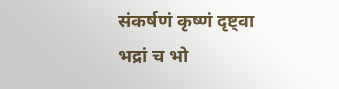संकर्षणं कृष्णं दृष्ट्वा भद्रां च भो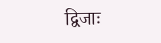द्विजाः